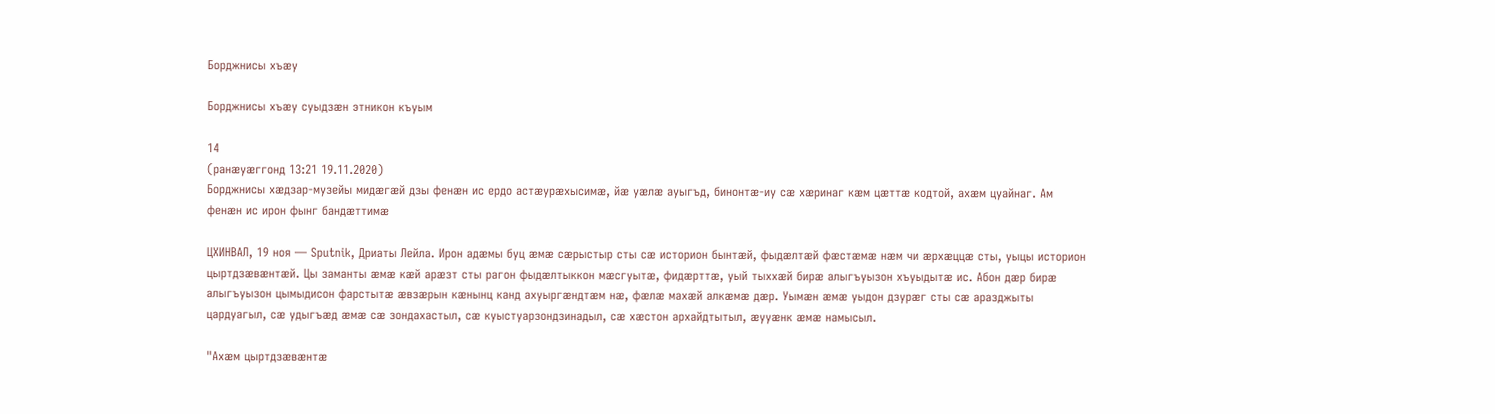Борджнисы хъӕу

Борджнисы хъӕу суыдзӕн этникон къуым

14
(ранӕуӕггонд 13:21 19.11.2020)
Борджнисы хӕдзар-музейы мидæгæй дзы фенæн ис ердо астæурæхысимæ, йæ уæлæ ауыгъд, бинонтæ-иу сæ хæринаг кæм цæттæ кодтой, ахæм цуайнаг. Ам фенæн ис ирон фынг бандæттимæ

ЦХИНВАЛ, 19 ноя — Sputnik, Дриаты Лейла. Ирон адæмы буц æмæ сæрыстыр сты сæ историон бынтæй, фыдæлтæй фæстæмæ нæм чи æрхæццæ сты, уыцы историон цыртдзæвæнтæй. Цы заманты æмæ кæй арæзт сты рагон фыдæлтыккон мæсгуытæ, фидæрттæ, уый тыххæй бирæ алыгъуызон хъуыдытæ ис. Абон дæр бирæ алыгъуызон цымыдисон фарстытæ æвзæрын кæнынц канд ахуыргæндтæм нæ, фæлæ махæй алкæмæ дæр. Уымæн æмæ уыдон дзурæг сты сæ аразджыты цардуагыл, сæ удыгъæд æмæ сæ зондахастыл, сæ куыстуарзондзинадыл, сæ хæстон архайдтытыл, æууæнк æмæ намысыл.

"Ахæм цыртдзæвæнтæ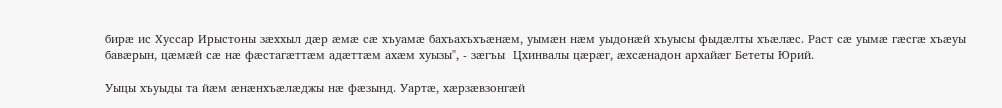бирæ ис Хуссар Ирыстоны зæххыл дæр æмæ сæ хъуамæ бахъахъхъæнæм, уымæн нæм уыдонæй хъуысы фыдæлты хъæлæс. Раст сæ уымæ гæсгæ хъæуы бавæрын, цæмæй сæ нæ фæстагæттæм адæттæм ахæм хуызы", - зæгъы  Цхинвалы цӕрӕг, ӕхсӕнадон архайӕг Бететы Юрий.

Уыцы хъуыды та йæм æнæнхъæлæджы нæ фæзынд. Уартæ, хæрзæвзонгæй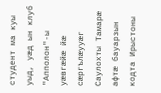студент ма куы уыд, уæд ын клуб "Апполон"-ы уæвгæйæ йӕ сӕргълӕууӕг  Саулохты Тамарæ афтæ бауарзын кодта Ирыстоны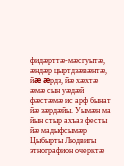фидæрттæ-мæсгуытæ, æндæр цыртдзæвæнтæ, йæ æрдз, йæ хæхтæ æмæ сын уæдæй фæстæмæ ис арф бынат йæ зæрдæйы. Уымæн ма йын стыр ахъаз фесты йæ мадыфсымæр Цыбырты Людвигы этнографион очерктæ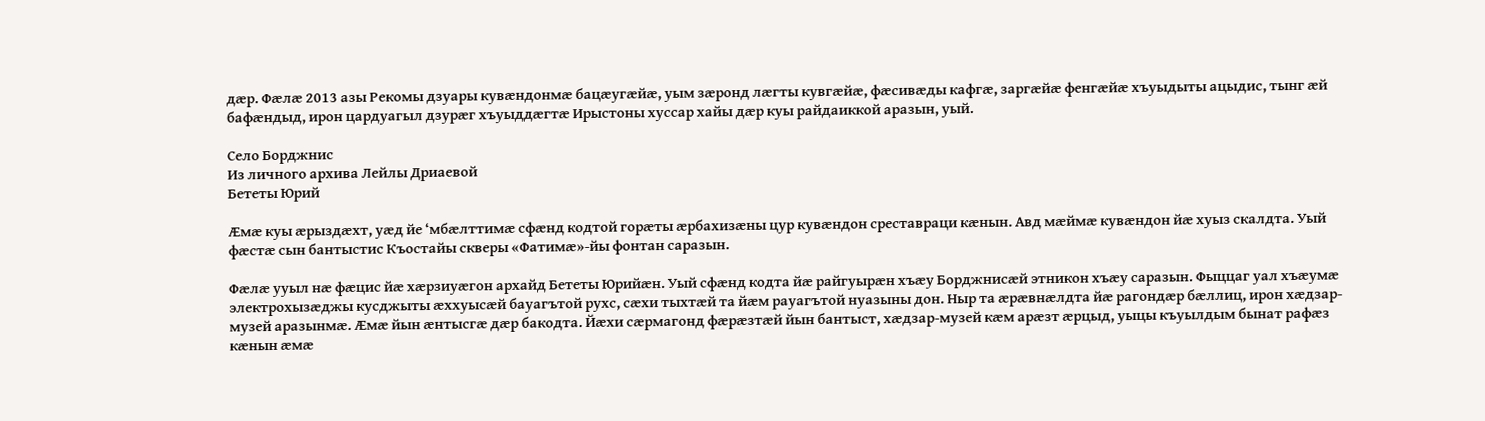дæр. Фæлæ 2013 азы Рекомы дзуары кувæндонмæ бацæугæйæ, уым зæронд лæгты кувгæйæ, фæсивæды кафгæ, заргæйæ фенгæйæ хъуыдыты ацыдис, тынг æй бафæндыд, ирон цардуагыл дзурæг хъуыддæгтæ Ирыстоны хуссар хайы дæр куы райдаиккой аразын, уый.

Село Борджнис
Из личного архива Лейлы Дриаевой
Бететы Юрий

Æмæ куы æрыздæхт, уæд йе ‘мбæлттимæ сфæнд кодтой горæты æрбахизæны цур кувæндон среставраци кæнын. Авд мæймæ кувæндон йæ хуыз скалдта. Уый фæстæ сын бантыстис Къостайы скверы «Фатимæ»-йы фонтан саразын.

Фæлæ ууыл нæ фæцис йæ хæрзиуæгон архайд Бететы Юрийæн. Уый сфæнд кодта йæ райгуырæн хъæу Борджнисæй этникон хъæу саразын. Фыццаг уал хъæумæ электрохызæджы кусджыты æххуысæй бауагътой рухс, сæхи тыхтæй та йæм рауагътой нуазыны дон. Ныр та æрӕвнæлдта йæ рагондæр бæллиц, ирон хæдзар-музей аразынмæ. Æмæ йын æнтысгæ дæр бакодта. Йæхи сæрмагонд фæрæзтæй йын бантыст, хæдзар-музей кæм арæзт æрцыд, уыцы къуылдым бынат рафæз кæнын æмæ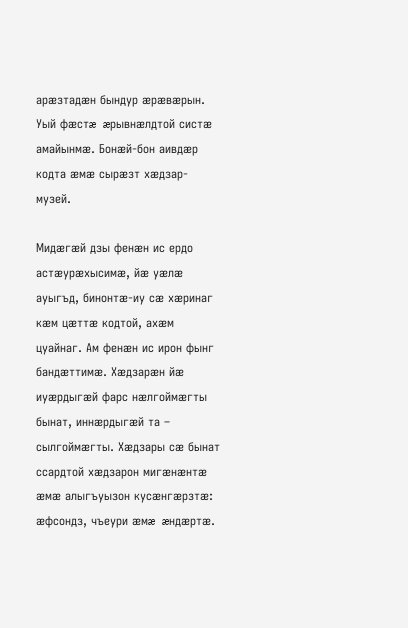арæзтадæн бындур æрæвæрын. Уый фæстæ æрывнæлдтой систæ амайынмæ. Бонæй-бон аивдæр кодта æмæ сырæзт хæдзар-музей.

Мидæгæй дзы фенæн ис ердо астæурæхысимæ, йæ уæлæ ауыгъд, бинонтæ-иу сæ хæринаг кæм цæттæ кодтой, ахæм цуайнаг. Ам фенæн ис ирон фынг бандæттимæ. Хæдзарæн йæ иуæрдыгæй фарс нæлгоймæгты бынат, иннæрдыгæй та – сылгоймæгты. Хæдзары сæ бынат ссардтой хæдзарон мигæнæнтæ æмæ алыгъуызон кусæнгæрзтæ: æфсондз, чъеури æмæ æндæртæ.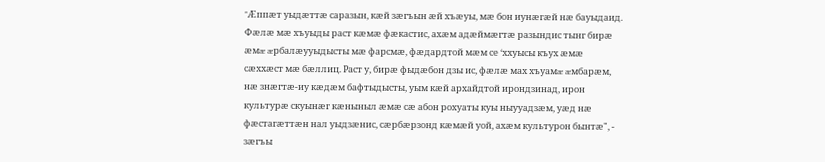"Æппæт уыдæттæ саразын, кæй зæгъын æй хъæуы, мæ бон иунæгæй нæ бауыдаид. Фæлæ мæ хъуыды раст кæмæ фæкастис, ахæм адæймæгтæ разындис тынг бирæ æмæ æрбалæууыдысты мæ фарсмæ, фæдардтой мæм се ‘ххуысы къух æмæ сæххæст мæ бæллиц. Раст у, бирæ фыдæбон дзы ис, фæлæ мах хъуамæ æмбарæм, нæ знæгтæ-иу кæдæм бафтыдысты, уым кæй архайдтой ирондзинад, ирон культурæ скуынæг кæныныл æмæ сæ абон рохуаты куы ныууадзæм, уæд нæ фæстагæттæн нал уыдзæнис, сæрбæрзонд кæмæй уой, ахæм культурон бынтæ", - зæгъы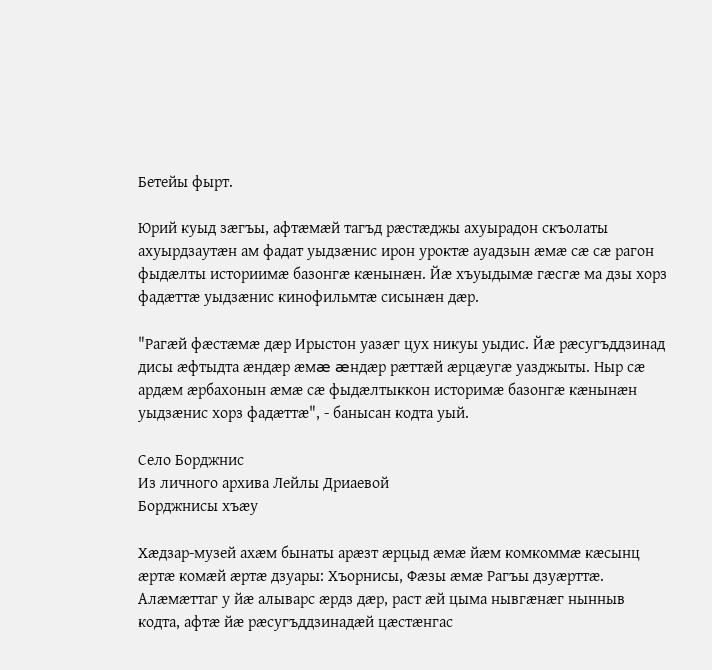Бетейы фырт.

Юрий куыд зæгъы, афтæмæй тагъд рæстæджы ахуырадон скъолаты ахуырдзаутæн ам фадат уыдзæнис ирон уроктæ ауадзын æмæ сæ сæ рагон фыдæлты историимæ базонгæ кæнынæн. Йæ хъуыдымæ гæсгæ ма дзы хорз фадæттæ уыдзæнис кинофильмтæ сисынæн дӕр.

"Рагæй фæстæмæ дæр Ирыстон уазæг цух никуы уыдис. Йæ рæсугъддзинад дисы æфтыдта æндæр æмæ æндæр рæттæй æрцæугæ уазджыты. Ныр сæ ардæм æрбахонын æмæ сæ фыдæлтыккон историмæ базонгæ кæнынæн уыдзæнис хорз фадæттæ", - банысан кодта уый.

Село Борджнис
Из личного архива Лейлы Дриаевой
Борджнисы хъӕу

Хæдзар-музей ахæм бынаты арæзт æрцыд æмæ йæм комкоммæ кæсынц æртæ комæй æртæ дзуары: Хъорнисы, Фæзы æмæ Рагъы дзуæрттæ. Алæмæттаг у йæ алыварс æрдз дæр, раст æй цыма нывгæнæг нынныв кодта, афтæ йæ рæсугъддзинадæй цæстæнгас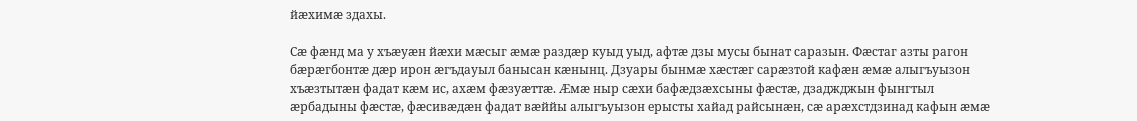йæхимæ здахы.

Сæ фæнд ма у хъæуæн йæхи мæсыг æмæ раздæр куыд уыд, афтæ дзы мусы бынат саразын. Фæстаг азты рагон бæрæгбонтæ дæр ирон æгъдауыл банысан кæнынц. Дзуары бынмæ хæстæг сарæзтой кафæн æмæ алыгъуызон хъæзтытæн фадат кæм ис, ахæм фæзуæттæ. Æмæ ныр сæхи бафæдзæхсыны фæстæ, дзаджджын фынгтыл æрбадыны фæстæ, фæсивæдæн фадат вæййы алыгъуызон ерысты хайад райсынæн, сæ арæхстдзинад кафын æмæ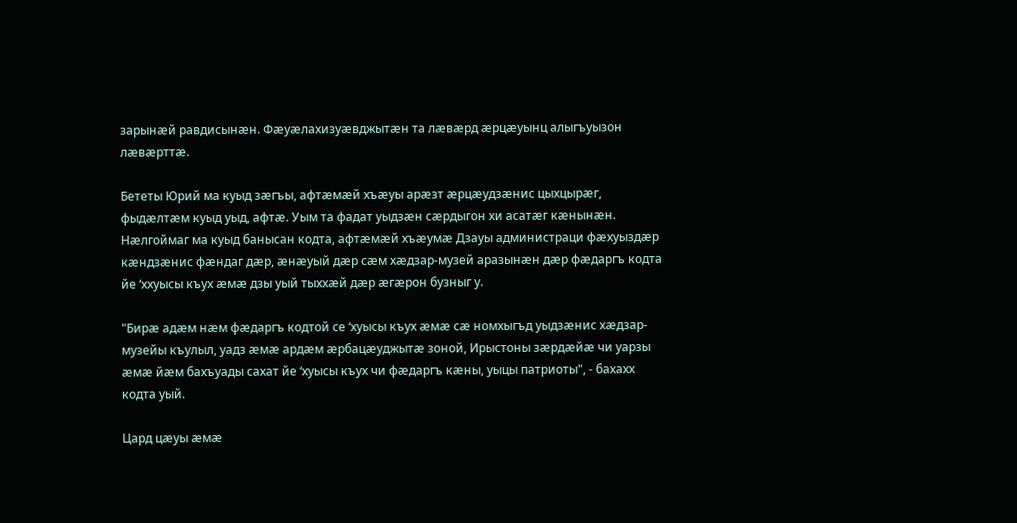зарынæй равдисынæн. Фæуæлахизуæвджытæн та лæвæрд æрцæуынц алыгъуызон лæвæрттæ.

Бететы Юрий ма куыд зæгъы, афтæмæй хъæуы арæзт æрцæудзæнис цыхцырæг,  фыдæлтæм куыд уыд, афтæ. Уым та фадат уыдзæн сæрдыгон хи асатæг кæнынæн. Нӕлгоймаг ма куыд банысан кодта, афтæмæй хъæумæ Дзауы администраци фæхуыздæр кæндзæнис фæндаг дæр, æнæуый дæр сæм хæдзар-музей аразынæн дæр фæдаргъ кодта йе ‘ххуысы къух æмæ дзы уый тыххæй дæр æгæрон бузныг у.

"Бирæ адæм нæм фæдаргъ кодтой се ‘хуысы къух æмæ сæ номхыгъд уыдзæнис хæдзар-музейы къулыл, уадз æмæ ардæм æрбацæуджытæ зоной, Ирыстоны зæрдӕйæ чи уарзы æмæ йæм бахъуады сахат йе ‘хуысы къух чи фæдаргъ кæны, уыцы патриоты", - бахахх кодта уый.

Цард цæуы æмæ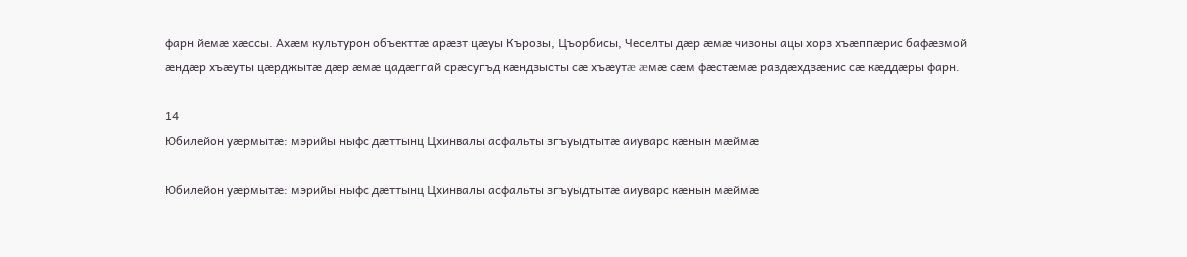фарн йемæ хæссы. Ахæм культурон объекттæ арæзт цæуы Кърозы, Цъорбисы, Чеселты дæр æмæ чизоны ацы хорз хъæппæрис бафæзмой æндæр хъæуты цæрджытæ дæр æмæ цадæггай срæсугъд кæндзысты сӕ хъæутæ æмæ сæм фæстæмæ раздæхдзæнис сæ кæддæры фарн.

14
Юбилейон уæрмытæ: мэрийы ныфс дӕттынц Цхинвалы асфальты згъуыдтытӕ аиуварс кӕнын мӕймæ

Юбилейон уæрмытæ: мэрийы ныфс дӕттынц Цхинвалы асфальты згъуыдтытӕ аиуварс кӕнын мӕймæ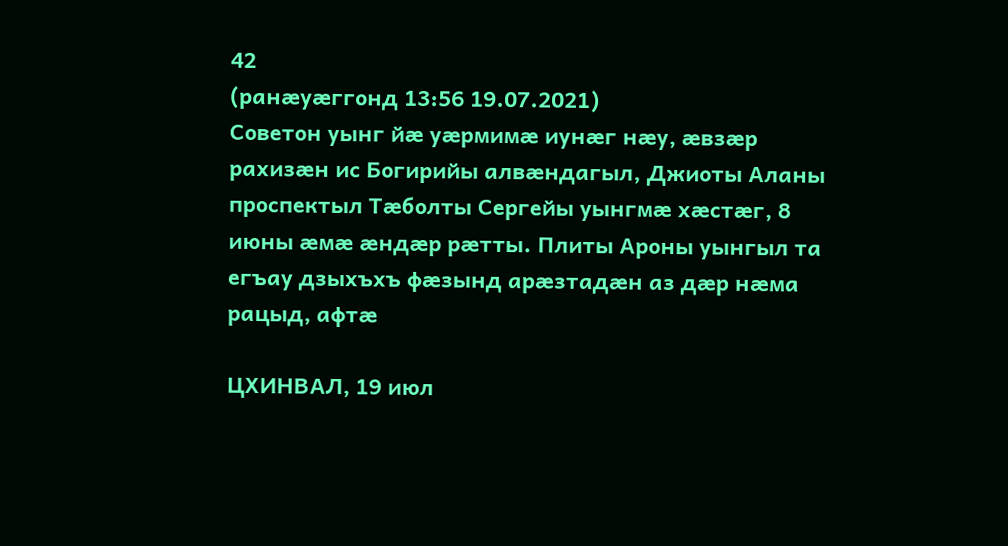42
(ранӕуӕггонд 13:56 19.07.2021)
Советон уынг йæ уæрмимæ иунӕг нӕу, ӕвзӕр рахизӕн ис Богирийы алвӕндагыл, Джиоты Аланы проспектыл Тӕболты Сергейы уынгмӕ хӕстӕг, 8 июны ӕмӕ ӕндӕр рӕтты. Плиты Ароны уынгыл та егъау дзыхъхъ фӕзынд арӕзтадӕн аз дӕр нӕма рацыд, афтӕ

ЦХИНВАЛ, 19 июл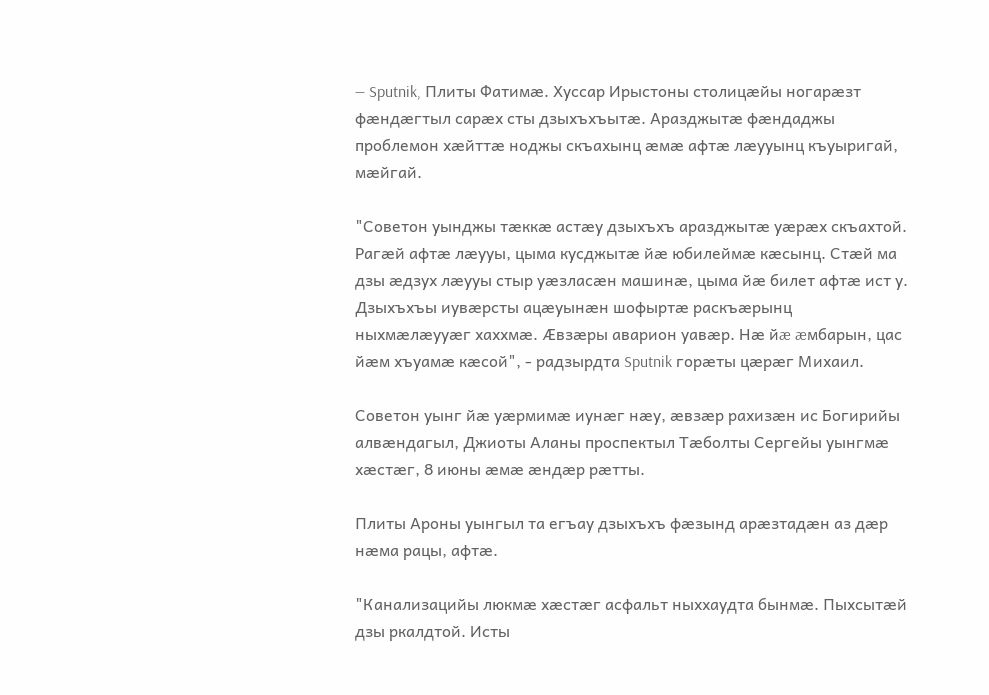— Sputnik, Плиты Фатимӕ. Хуссар Ирыстоны столицӕйы ногарӕзт фӕндӕгтыл сарӕх сты дзыхъхъытӕ. Аразджытӕ фӕндаджы проблемон хӕйттӕ ноджы скъахынц ӕмӕ афтӕ лӕууынц къуыригай, мӕйгай.

"Советон уынджы тӕккӕ астӕу дзыхъхъ аразджытӕ уӕрӕх скъахтой. Рагӕй афтӕ лӕууы, цыма кусджытӕ йӕ юбилеймӕ кӕсынц. Стӕй ма дзы ӕдзух лӕууы стыр уӕзласӕн машинӕ, цыма йӕ билет афтӕ ист у. Дзыхъхъы иувӕрсты ацӕуынӕн шофыртӕ раскъӕрынц ныхмӕлӕууӕг хаххмӕ. Ӕвзӕры аварион уавӕр. Нæ йæ æмбарын, цас йæм хъуамæ кæсой", - радзырдта Sputnik горӕты цӕрӕг Михаил.

Советон уынг йæ уæрмимæ иунӕг нӕу, ӕвзӕр рахизӕн ис Богирийы алвӕндагыл, Джиоты Аланы проспектыл Тӕболты Сергейы уынгмӕ хӕстӕг, 8 июны ӕмӕ ӕндӕр рӕтты.

Плиты Ароны уынгыл та егъау дзыхъхъ фӕзынд арӕзтадӕн аз дӕр нӕма рацы, афтӕ.

"Канализацийы люкмӕ хӕстӕг асфальт ныххаудта бынмӕ. Пыхсытӕй дзы ркалдтой. Исты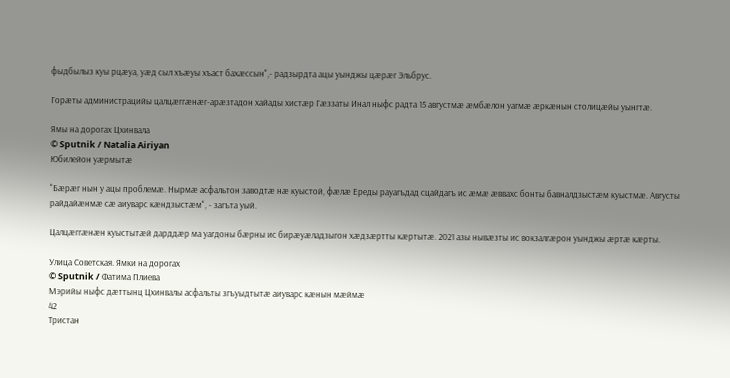фыдбылыз куы рцӕуа, уӕд сыл хъӕуы хъаст бахӕссын",- радзырдта ацы уынджы цӕрӕг Эльбрус.

Горӕты администрацийы цалцӕггӕнӕг-арӕзтадон хайады хистӕр Гӕззаты Инал ныфс радта 15 августмӕ ӕмбӕлон уагмӕ ӕркӕнын столицӕйы уынгтӕ.

Ямы на дорогах Цхинвала
© Sputnik / Natalia Airiyan
Юбилейон уæрмытæ

"Бӕрӕг нын у ацы проблемӕ. Нырмӕ асфальтон заводтӕ нӕ куыстой, фӕлӕ Ереды рауагъдад сцайдагъ ис ӕмӕ ӕввахс бонты бавналдзыстӕм куыстмӕ. Августы райдайӕнмӕ сӕ аиуварс кӕндзыстӕм", - загъта уый.

Цалцӕггӕнӕн куыстытӕй дарддӕр ма уагдоны бӕрны ис бирӕуӕладзыгон хӕдзӕртты кӕртытӕ. 2021 азы нывӕзты ис вокзалгӕрон уынджы ӕртӕ кӕрты.

Улица Советская. Ямки на дорогах
© Sputnik / Фатима Плиева
Мэрийы ныфс дӕттынц Цхинвалы асфальты згъуыдтытӕ аиуварс кӕнын мӕймæ
42
Тристан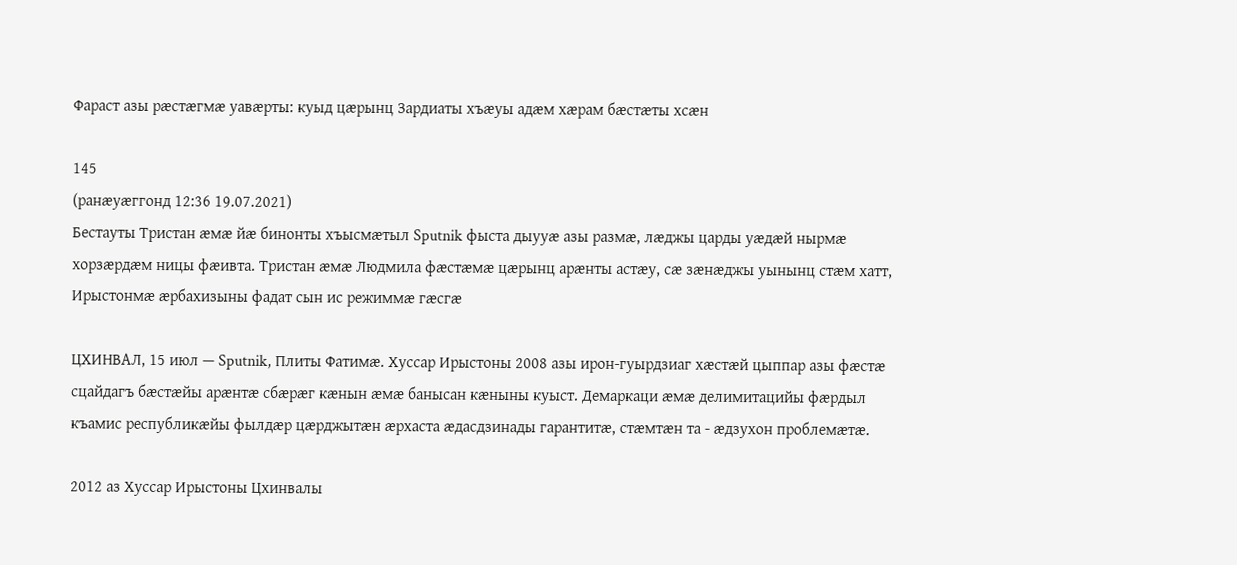Фараст азы рӕстӕгмӕ уавӕрты: куыд цӕрынц Зардиаты хъӕуы адӕм хӕрам бӕстӕты хсӕн

145
(ранӕуӕггонд 12:36 19.07.2021)
Бестауты Тристан ӕмӕ йӕ бинонты хъысмӕтыл Sputnik фыста дыууӕ азы размӕ, лӕджы царды уӕдӕй нырмӕ хорзӕрдӕм ницы фӕивта. Тристан ӕмӕ Людмила фӕстӕмӕ цӕрынц арӕнты астӕу, сӕ зӕнӕджы уынынц стӕм хатт, Ирыстонмӕ ӕрбахизыны фадат сын ис режиммӕ гӕсгӕ

ЦХИНВАЛ, 15 июл — Sputnik, Плиты Фатимӕ. Хуссар Ирыстоны 2008 азы ирон-гуырдзиаг хӕстӕй цыппар азы фӕстӕ сцайдагъ бӕстӕйы арӕнтӕ сбӕрӕг кӕнын ӕмӕ банысан кӕныны куыст. Демаркаци ӕмӕ делимитацийы фӕрдыл къамис республикӕйы фылдӕр цӕрджытӕн ӕрхаста ӕдасдзинады гарантитӕ, стӕмтӕн та - ӕдзухон проблемӕтӕ.

2012 аз Хуссар Ирыстоны Цхинвалы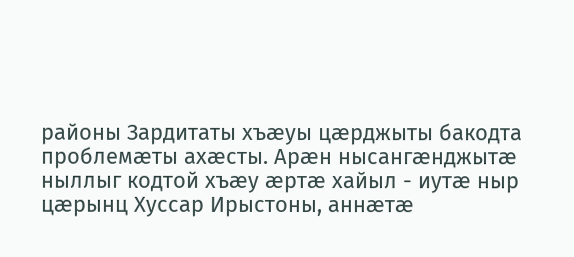районы Зардитаты хъӕуы цӕрджыты бакодта проблемӕты ахӕсты. Арӕн нысангӕнджытӕ ныллыг кодтой хъӕу ӕртӕ хайыл - иутӕ ныр цӕрынц Хуссар Ирыстоны, аннӕтӕ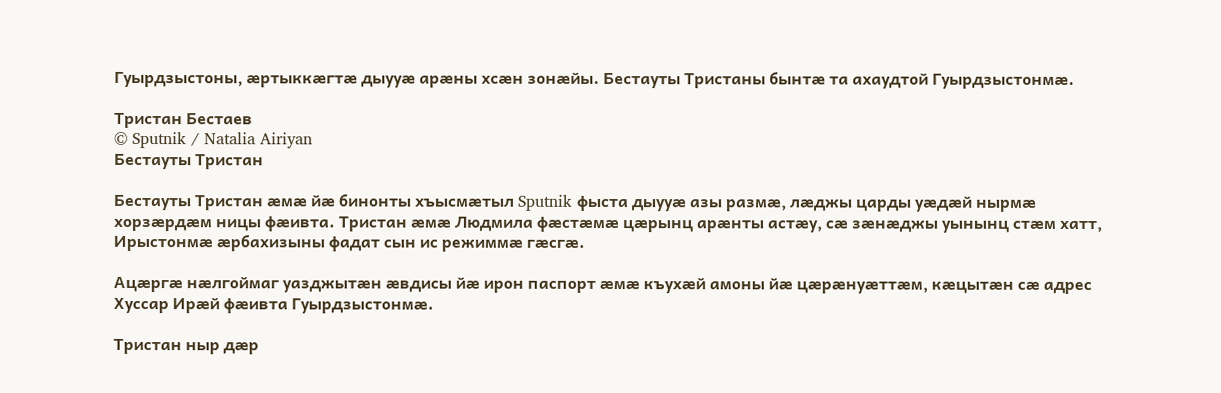Гуырдзыстоны, ӕртыккӕгтӕ дыууӕ арӕны хсӕн зонӕйы. Бестауты Тристаны бынтӕ та ахаудтой Гуырдзыстонмӕ.

Тристан Бестаев
© Sputnik / Natalia Airiyan
Бестауты Тристан

Бестауты Тристан ӕмӕ йӕ бинонты хъысмӕтыл Sputnik фыста дыууӕ азы размӕ, лӕджы царды уӕдӕй нырмӕ хорзӕрдӕм ницы фӕивта. Тристан ӕмӕ Людмила фӕстӕмӕ цӕрынц арӕнты астӕу, сӕ зӕнӕджы уынынц стӕм хатт, Ирыстонмӕ ӕрбахизыны фадат сын ис режиммӕ гӕсгӕ.

Ацӕргӕ нӕлгоймаг уазджытӕн ӕвдисы йӕ ирон паспорт ӕмӕ къухӕй амоны йӕ цӕрӕнуӕттӕм, кӕцытӕн сӕ адрес Хуссар Ирӕй фӕивта Гуырдзыстонмӕ.

Тристан ныр дӕр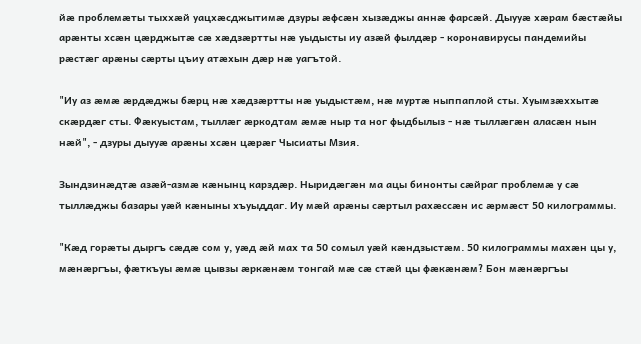йӕ проблемӕты тыххӕй уацхӕсджытимӕ дзуры ӕфсӕн хызӕджы аннӕ фарсӕй. Дыууӕ хӕрам бӕстӕйы арӕнты хсӕн цӕрджытӕ сӕ хӕдзӕртты нӕ уыдысты иу азӕй фылдӕр - коронавирусы пандемийы рӕстӕг арӕны сӕрты цъиу атӕхын дӕр нӕ уагътой.

"Иу аз ӕмӕ ӕрдӕджы бӕрц нӕ хӕдзӕртты нӕ уыдыстӕм, нӕ муртӕ ныппаплой сты. Хуымзӕххытӕ скӕрдӕг сты. Фӕкуыстам, тыллӕг ӕркодтам ӕмӕ ныр та ног фыдбылыз - нӕ тыллӕгӕн аласӕн нын нӕй", - дзуры дыууӕ арӕны хсӕн цӕрӕг Чысиаты Мзия.

Зындзинӕдтӕ азӕй-азмӕ кӕнынц карздӕр. Ныридӕгӕн ма ацы бинонты сӕйраг проблемӕ у сӕ тыллӕджы базары уӕй кӕныны хъуыддаг. Иу мӕй арӕны сӕртыл рахӕссӕн ис ӕрмӕст 50 килограммы.

"Кӕд горӕты дыргъ сӕдӕ сом у, уӕд ӕй мах та 50 сомыл уӕй кӕндзыстӕм. 50 килограммы махӕн цы у, мӕнӕргъы, фӕткъуы ӕмӕ цывзы ӕркӕнӕм тонгай мӕ сӕ стӕй цы фӕкӕнӕм? Бон мӕнӕргъы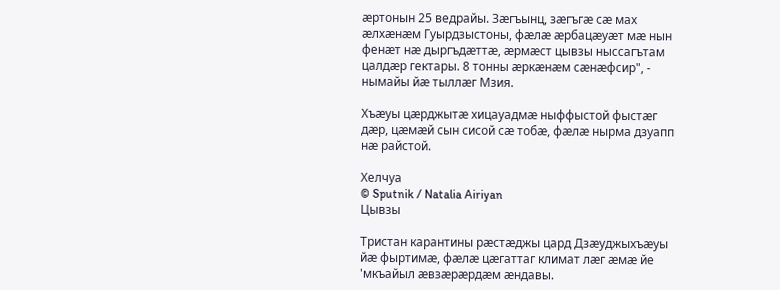ӕртонын 25 ведрайы. Зӕгъынц, зӕгъгӕ сӕ мах ӕлхӕнӕм Гуырдзыстоны, фӕлӕ ӕрбацӕуӕт мӕ нын фенӕт нӕ дыргъдӕттӕ, ӕрмӕст цывзы ныссагътам цалдӕр гектары. 8 тонны ӕркӕнӕм сӕнӕфсир", - нымайы йӕ тыллӕг Мзия.

Хъӕуы цӕрджытӕ хицауадмӕ ныффыстой фыстӕг дӕр, цӕмӕй сын сисой сӕ тобӕ, фӕлӕ нырма дзуапп нӕ райстой.

Хелчуа
© Sputnik / Natalia Airiyan
Цывзы

Тристан карантины рӕстӕджы цард Дзӕуджыхъӕуы йӕ фыртимӕ, фӕлӕ цӕгаттаг климат лӕг ӕмӕ йе 'мкъайыл ӕвзӕрӕрдӕм ӕндавы.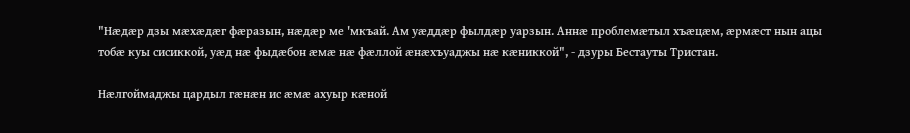"Нӕдӕр дзы мӕхӕдӕг фӕразын, нӕдӕр ме 'мкъай. Ам уӕддӕр фылдӕр уарзын. Аннӕ проблемӕтыл хъӕцӕм, ӕрмӕст нын ацы тобӕ куы сисиккой, уӕд нӕ фыдӕбон ӕмӕ нӕ фӕллой ӕнӕхъуаджы нӕ кӕниккой", - дзуры Бестауты Тристан.

Нӕлгоймаджы цардыл гӕнӕн ис ӕмӕ ахуыр кӕной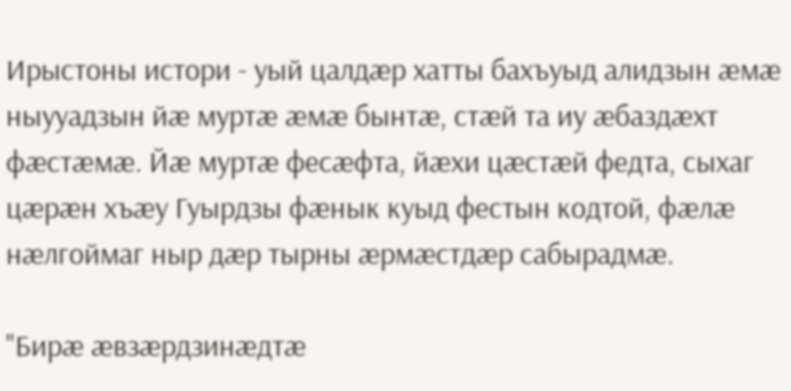Ирыстоны истори - уый цалдӕр хатты бахъуыд алидзын ӕмӕ ныууадзын йӕ муртӕ ӕмӕ бынтӕ, стӕй та иу ӕбаздӕхт фӕстӕмӕ. Йӕ муртӕ фесӕфта, йӕхи цӕстӕй федта, сыхаг цӕрӕн хъӕу Гуырдзы фӕнык куыд фестын кодтой, фӕлӕ нӕлгоймаг ныр дӕр тырны ӕрмӕстдӕр сабырадмӕ.

"Бирӕ ӕвзӕрдзинӕдтӕ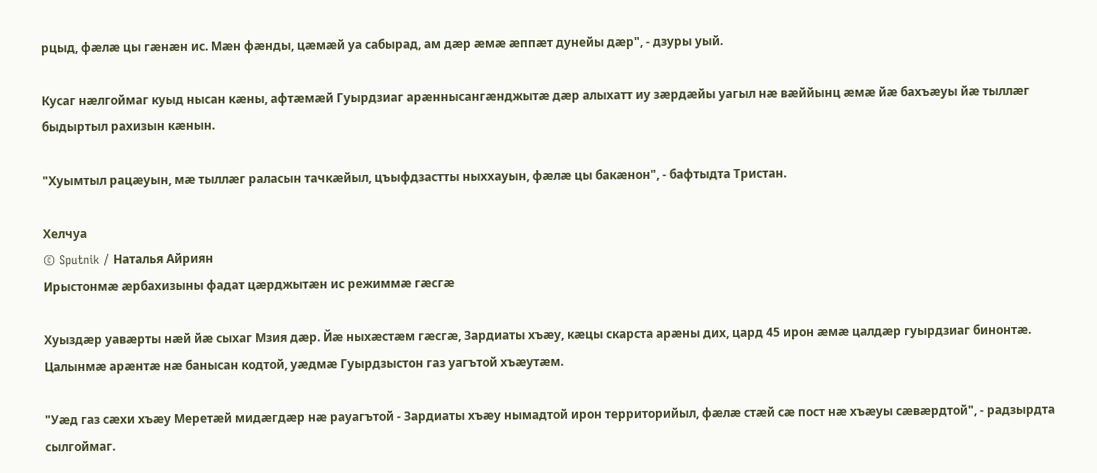рцыд, фӕлӕ цы гӕнӕн ис. Мӕн фӕнды, цӕмӕй уа сабырад, ам дӕр ӕмӕ ӕппӕт дунейы дӕр", - дзуры уый.

Кусаг нӕлгоймаг куыд нысан кӕны, афтӕмӕй Гуырдзиаг арӕннысангӕнджытӕ дӕр алыхатт иу зӕрдӕйы уагыл нӕ вӕййынц ӕмӕ йӕ бахъӕуы йӕ тыллӕг быдыртыл рахизын кӕнын.

"Хуымтыл рацӕуын, мӕ тыллӕг раласын тачкӕйыл, цъыфдзастты ныххауын, фӕлӕ цы бакӕнон", - бафтыдта Тристан.

Хелчуа
© Sputnik / Наталья Айриян
Ирыстонмӕ ӕрбахизыны фадат цӕрджытӕн ис режиммӕ гӕсгӕ

Хуыздӕр уавӕрты нӕй йӕ сыхаг Мзия дӕр. Йӕ ныхӕстӕм гӕсгӕ, Зардиаты хъӕу, кӕцы скарста арӕны дих, цард 45 ирон ӕмӕ цалдӕр гуырдзиаг бинонтӕ. Цалынмӕ арӕнтӕ нӕ банысан кодтой, уӕдмӕ Гуырдзыстон газ уагътой хъӕутӕм.

"Уӕд газ сӕхи хъӕу Меретӕй мидӕгдӕр нӕ рауагътой - Зардиаты хъӕу нымадтой ирон территорийыл, фӕлӕ стӕй сӕ пост нӕ хъӕуы сӕвӕрдтой", - радзырдта сылгоймаг.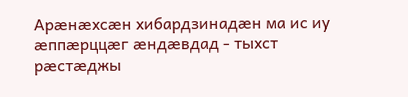Арӕнӕхсӕн хибардзинадӕн ма ис иу ӕппӕрццӕг ӕндӕвдад - тыхст рӕстӕджы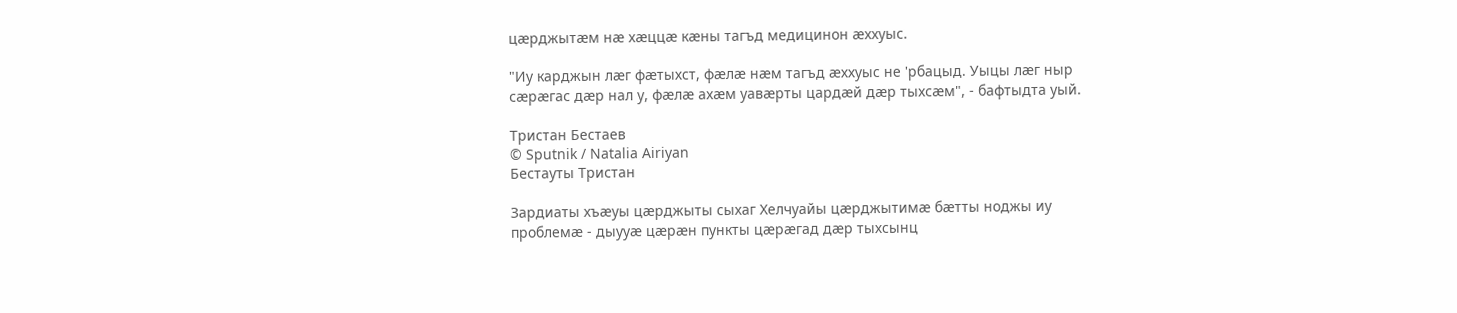цӕрджытӕм нӕ хӕццӕ кӕны тагъд медицинон ӕххуыс.

"Иу карджын лӕг фӕтыхст, фӕлӕ нӕм тагъд ӕххуыс не 'рбацыд. Уыцы лӕг ныр сӕрӕгас дӕр нал у, фӕлӕ ахӕм уавӕрты цардӕй дӕр тыхсӕм", - бафтыдта уый.

Тристан Бестаев
© Sputnik / Natalia Airiyan
Бестауты Тристан

Зардиаты хъӕуы цӕрджыты сыхаг Хелчуайы цӕрджытимӕ бӕтты ноджы иу проблемӕ - дыууӕ цӕрӕн пункты цӕрӕгад дӕр тыхсынц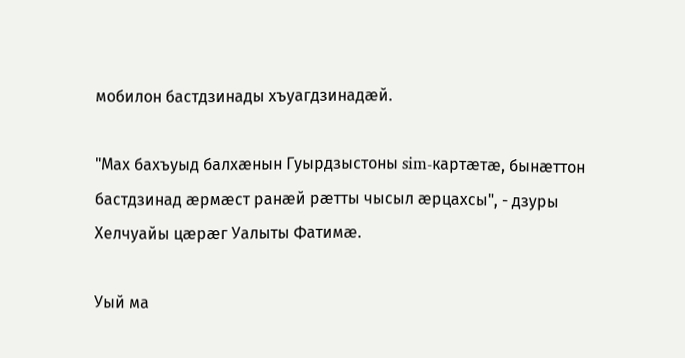мобилон бастдзинады хъуагдзинадӕй.

"Мах бахъуыд балхӕнын Гуырдзыстоны sim-картӕтӕ, бынӕттон бастдзинад ӕрмӕст ранӕй рӕтты чысыл ӕрцахсы", - дзуры Хелчуайы цӕрӕг Уалыты Фатимӕ.

Уый ма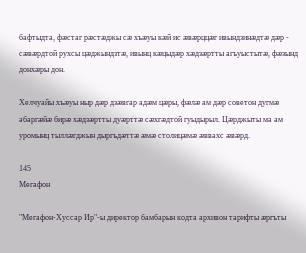бафтыдта, фӕстаг рӕстӕджы сӕ хъӕуы кӕй ис ӕвӕрццӕг ивындзинӕдтӕ дӕр - сӕвӕрдтой рухсы цӕджындзтӕ, ивынц кӕцыдӕр хӕдзӕртты агъуыстытӕ, фӕзынд донхӕры дон.

Хелчуайы хъӕуы ныр дӕр дзӕвгар адӕм цӕры, фӕлӕ ам дӕр советон дугмӕ абаргӕйӕ бирӕ хӕдзӕртты дуӕрттӕ сӕхгӕдтой гуыдырыл. Цӕрджыты ма ам уромынц тыллӕгджын дыргъдӕттӕ ӕмӕ столицӕмӕ ӕввахс ӕвӕрд.

145
Мегафон

"Мегафон-Хуссар Ир"-ы директор бамбарын кодта архивон тарифты ӕргъты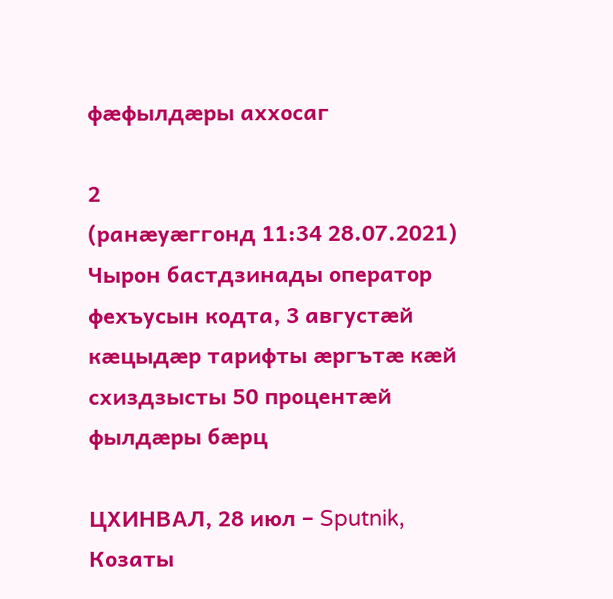фӕфылдӕры аххосаг

2
(ранӕуӕггонд 11:34 28.07.2021)
Чырон бастдзинады оператор фехъусын кодта, 3 августӕй кӕцыдӕр тарифты ӕргътӕ кӕй схиздзысты 50 процентӕй фылдӕры бӕрц

ЦХИНВАЛ, 28 июл – Sputnik, Козаты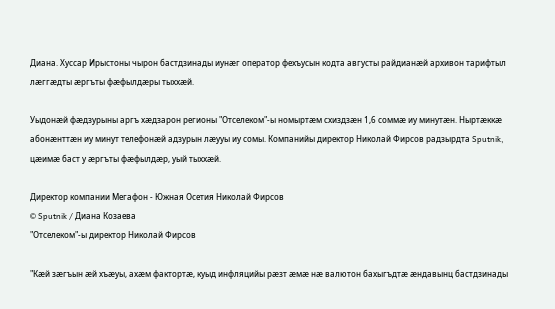Диана. Хуссар Ирыстоны чырон бастдзинады иунӕг оператор фехъусын кодта августы райдианӕй архивон тарифтыл лӕггӕдты ӕргъты фӕфылдӕры тыххӕй.

Уыдонӕй фӕдзурыны аргъ хӕдзарон регионы "Отселеком"-ы номыртӕм схиздзӕн 1,6 соммӕ иу минутӕн. Ныртӕккӕ абонӕнттӕн иу минут телефонӕй адзурын лӕууы иу сомы. Компанийы директор Николай Фирсов радзырдта Sputnik, цӕимӕ баст у ӕргъты фӕфылдӕр, уый тыххӕй.

Директор компании Мегафон - Южная Осетия Николай Фирсов
© Sputnik / Диана Козаева
"Отселеком"-ы директор Николай Фирсов

"Кӕй зӕгъын ӕй хъӕуы, ахӕм фактортӕ, куыд инфляцийы рӕзт ӕмӕ нӕ валютон бахыгъдтӕ ӕндавынц бастдзинады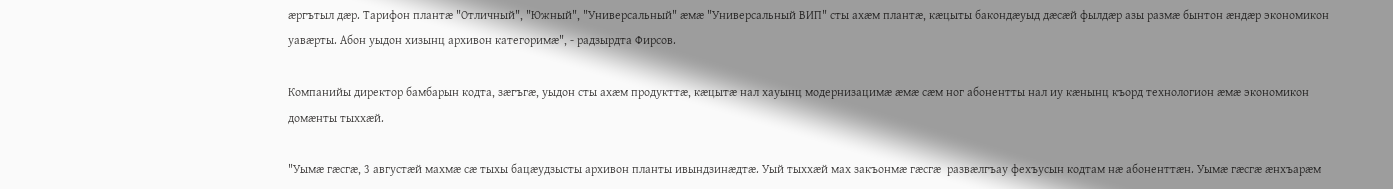ӕргътыл дӕр. Тарифон плантӕ "Отличный", "Южный", "Универсальный" ӕмӕ "Универсальный ВИП" сты ахӕм плантӕ, кӕцыты бакондӕуыд дӕсӕй фылдӕр азы размӕ бынтон ӕндӕр экономикон уавӕрты. Абон уыдон хизынц архивон категоримӕ", - радзырдта Фирсов.

Компанийы директор бамбарын кодта, зӕгъгӕ, уыдон сты ахӕм продукттӕ, кӕцытӕ нал хауынц модернизацимӕ ӕмӕ сӕм ног абонентты нал иу кӕнынц къорд технологион ӕмӕ экономикон домӕнты тыххӕй.

"Уымӕ гӕсгӕ, 3 августӕй махмӕ сӕ тыхы бацӕудзысты архивон планты ивындзинӕдтӕ. Уый тыххӕй мах закъонмӕ гӕсгӕ  развӕлгъау фехъусын кодтам нӕ абоненттӕн. Уымӕ гӕсгӕ ӕнхъарӕм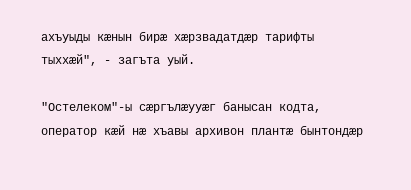ахъуыды кӕнын бирӕ хӕрзвадатдӕр тарифты тыххӕй", - загъта уый.

"Остелеком"-ы сӕргълӕууӕг банысан кодта, оператор кӕй нӕ хъавы архивон плантӕ бынтондӕр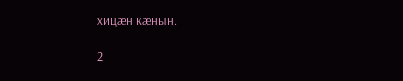хицӕн кӕнын.

2